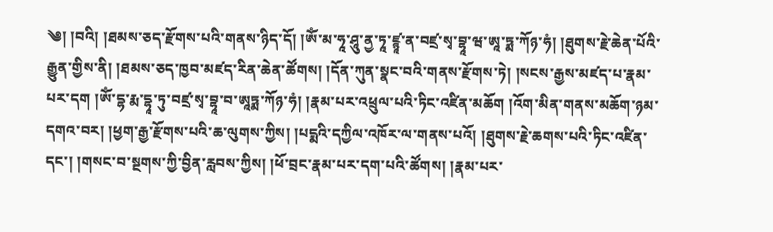༄། །བའི། །ཐམས་ཅད་རྫོགས་པའི་གནས་ཉིད་དོ། །ཨོཾ་མ་ཧཱ་ཤཱུ་ནྱ་ཏཱ་ཛྙཱ་ན་བཛྲ་སྭ་བྷཱ་ཝ་ཨཱ་ཏྨ་ཀོཉ་ཧཾ། །ཐུགས་རྗེ་ཆེན་པོའི་རྒྱུན་གྱིས་ནི། །ཐམས་ཅད་ཁྱབ་མཛད་རིན་ཆེན་ཚོགས། །དོན་ཀུན་སྣང་བའི་གནས་རྫོགས་ཏེ། །སངས་རྒྱས་མཛད་པ་རྣམ་པར་དག །ཨོཾ་དྷ་རྨ་དྷཱ་ཏུ་བཛྲ་སྭ་བྷཱ་བ་ཨཱཏྨ་ཀོཉ་ཧཾ། །རྣམ་པར་འཕྲུལ་པའི་ཏིང་འཛིན་མཆོག །འོག་མིན་གནས་མཆོག་ཉམ་དགའ་བར། །ཕྱག་རྒྱ་རྫོགས་པའི་ཆ་ལུགས་ཀྱིས། །པདྨའི་དཀྱིལ་འཁོར་ལ་གནས་པའོ། །ཐུགས་རྗེ་ཆགས་པའི་ཏིང་འཛིན་དང་། །གསང་བ་སྔགས་ཀྱི་བྱིན་རླབས་ཀྱིས། །ཕོ་བྲང་རྣམ་པར་དག་པའི་ཚོགས། །རྣམ་པར་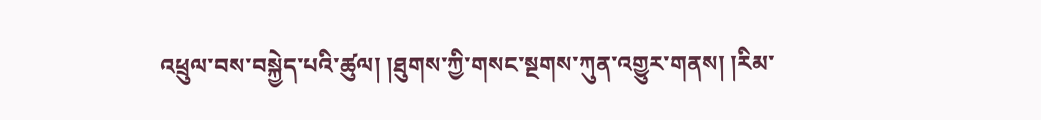འཕྲུལ་བས་བསྐྱེད་པའི་ཚུལ། །ཐུགས་ཀྱི་གསང་སྔགས་ཀུན་འགྱུར་གནས། །རིམ་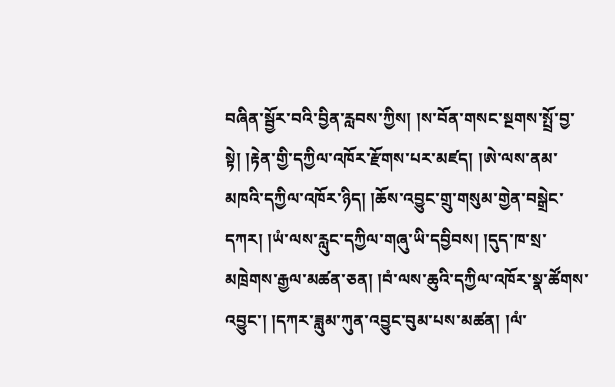བཞིན་སྦྱོར་བའི་བྱིན་རླབས་ཀྱིས། །ས་བོན་གསང་སྔགས་སྤྲོ་བྱ་སྟེ། །རྟེན་གྱི་དཀྱིལ་འཁོར་རྫོགས་པར་མཛད། །ཨེ་ལས་ནམ་མཁའི་དཀྱིལ་འཁོར་ཉིད། །ཆོས་འབྱུང་གྲུ་གསུམ་གྱེན་བསྒྲེང་དཀར། །ཡཾ་ལས་རླུང་དཀྱིལ་གཞུ་ཡི་དབྱིབས། །དུད་ཁ་སྲ་མཁྲེགས་རྒྱལ་མཚན་ཅན། །བཾ་ལས་ཆུའི་དཀྱིལ་འཁོར་སྣ་ཚོགས་འབྱུང་། །དཀར་ཟླུམ་ཀུན་འབྱུང་བུམ་པས་མཚན། །ལཾ་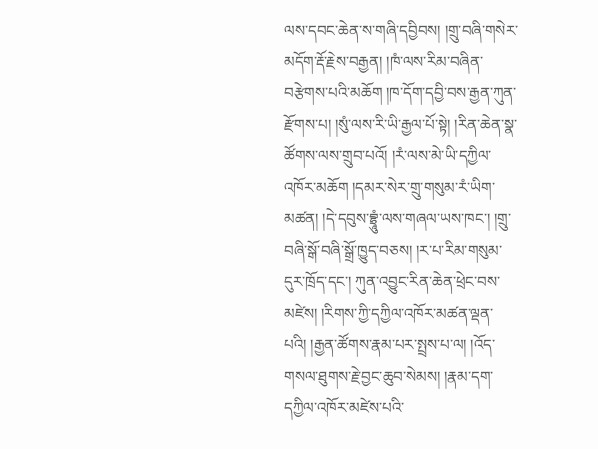ལས་དབང་ཆེན་ས་གཞི་དབྱིབས། །གྲུ་བཞི་གསེར་མདོག་རྡོ་རྗེས་བརྒྱན། །ཁཾ་ལས་རིམ་བཞིན་བརྩེགས་པའི་མཆོག །ཁ་དོག་དབྱི་བས་རྒྱན་ཀུན་རྫོགས་པ། །སུཾ་ལས་རི་ཡི་རྒྱལ་པོ་སྟེ། །རིན་ཆེན་སྣ་ཚོགས་ལས་གྲུབ་པའོ། །རཾ་ལས་མེ་ཡི་དཀྱིལ་འཁོར་མཆོག །དམར་སེར་གྲུ་གསུམ་རཾ་ཡིག་མཚན། །དེ་དབུས་བྷྲཱུཾ་ལས་གཞལ་ཡས་ཁང་། །གྲུ་བཞི་སྒོ་བཞི་སྒྲོ་ཁྱུད་བཅས། །ར་པ་རིམ་གསུམ་དུར་ཁྲོད་དང་། ཀུན་འབྱུང་རིན་ཆེན་ཕྲེང་བས་མཛེས། །རིགས་ཀྱི་དཀྱིལ་འཁོར་མཚན་ལྡན་པའི། །རྒྱན་ཚོགས་རྣམ་པར་སྤྲས་པ་ལ། །འོད་གསལ་ཐུགས་རྗེ་བྱང་ཆུབ་སེམས། །རྣམ་དག་དཀྱིལ་འཁོར་མཛེས་པའི་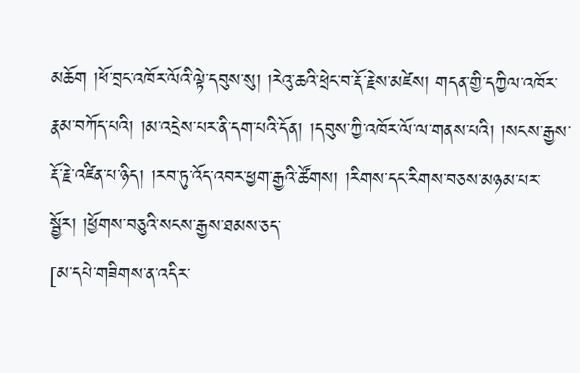མཆོག །ཕོ་བྲང་འཁོར་ལོའི་ལྟེ་དབུས་སུ། །རེའུ་ཆའི་ཕྲེང་བ་རྡོ་རྗེས་མཛེས། གདན་གྱི་དཀྱིལ་འཁོར་རྣམ་བཀོད་པའི། །མ་འདྲེས་པར་ནི་དག་པའི་དོན། །དབུས་ཀྱི་འཁོར་ལོ་ལ་གནས་པའི། །སངས་རྒྱས་རྡོ་རྗེ་འཛིན་པ་ཉིད། །རབ་ཏུ་འོད་འབར་ཕྱག་རྒྱའི་ཚོགས། །རིགས་དང་རིགས་བཅས་མཉམ་པར་སྦྱོར། །ཕྱོགས་བཅུའི་སངས་རྒྱས་ཐམས་ཅད་
[མ་དཔེ་གཟིགས་ན་འདིར་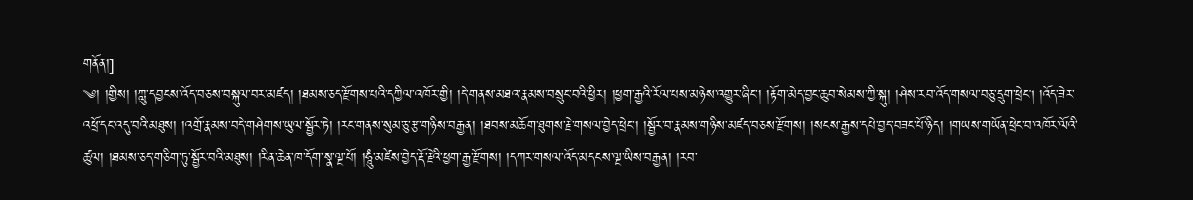གནོན།]
༄། །གྱིས། །ཀླུ་དབྱངས་འོད་བཅས་བསྐུལ་བར་མཛད། །ཐམས་ཅད་རྫོགས་པའི་དཀྱིལ་འཁོར་གྱི། །དེ་གནས་མཐའ་རྣམས་བསྲུང་བའི་ཕྱིར། །ཕྱག་རྒྱའི་རོལ་པས་མཉེས་འགྱུར་ཞིང་། །རྟོག་མེད་བྱང་ཆུབ་སེམས་ཀྱི་སྐུ། །ཤེས་རབ་འོད་གསལ་བཅུ་དྲུག་ཕྲེང། །འོད་ཟེར་འཕྲོ་དང་འདུ་བའི་མཐུས། །འགྲོ་རྣམས་བདེ་གཤེགས་ཡུལ་སྦྱོར་ཏེ། །རང་གནས་སུམ་ཅུ་རྩ་གཉིས་བརྒྱན། །ཐབས་མཆོག་ཐུགས་རྗེ་གསལ་བྱེད་ཕྲེང་། །སྦྱོར་བ་རྣམས་གཉིས་མཛད་བཅས་རྫོགས། །སངས་རྒྱས་དཔེ་བྱད་བཟང་པོ་ཉིད། །གཡས་གཡོན་ཕྲེང་བ་འཁོར་ལོའི་ཚུལ། །ཐམས་ཅད་གཅིག་ཏུ་སྦྱོར་བའི་མཐུས། །རིན་ཆེན་ཁ་དོག་སྣ་ལྔ་པོ། །ཧཱུཾ་མཛེས་བྱེད་རྡོ་རྗེའི་ཕྱག་རྒྱ་རྫོགས། །དཀར་གསལ་འོད་མདངས་ལྔ་ཡིས་བརྒྱན། །རབ་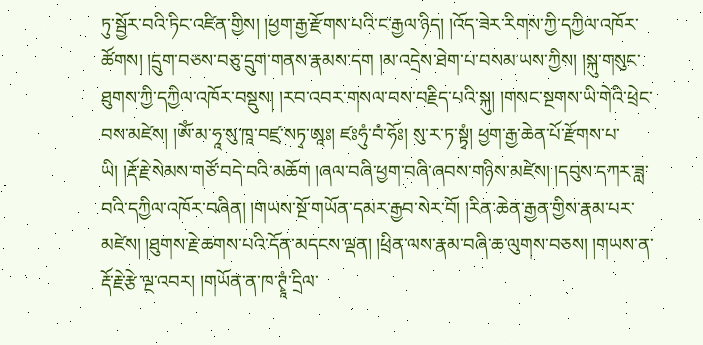ཏུ་སྦྱོར་བའི་ཏིང་འཛིན་གྱིས། །ཕྱག་རྒྱ་རྫོགས་པའི་ང་རྒྱལ་ཉིད། །འོད་ཟེར་རིགས་ཀྱི་དཀྱིལ་འཁོར་ཚོགས། །དྲུག་བཅས་བཅུ་དྲུག་གནས་རྣམས་དག །མ་འདྲེས་ཐེག་པ་བསམ་ཡས་ཀྱིས། །སྐུ་གསུང་ཐུགས་ཀྱི་དཀྱིལ་འཁོར་བསྡུས། །རབ་འབར་གསལ་བས་བརྗིད་པའི་སྐུ། །གསང་སྔགས་ཡི་གེའི་ཕྲེང་བས་མཛེས། །ཨོཾ་མ་ཧཱ་སུ་ཁཱ་བཛྲ་སཏྭ་ཨཱཿ། ཛཿཧུཾ་བཾ་ཧོཿ། སུ་ར་ཏ་སྟྭཾ། ཕྱག་རྒྱ་ཆེན་པོ་རྫོགས་པ་ཡི། །རྡོ་རྗེ་སེམས་གཙོ་བདེ་བའི་མཆོག །ཞལ་བཞི་ཕྱག་བཞི་ཞབས་གཉིས་མཛེས། །དབུས་དཀར་ཟླ་བའི་དཀྱིལ་འཁོར་བཞིན། །གཡས་སྔོ་གཡོན་དམར་རྒྱབ་སེར་བོ། །རིན་ཆེན་རྒྱན་གྱིས་རྣམ་པར་མཛེས། །ཐུགས་རྗེ་ཆགས་པའི་དོན་མདངས་ལྡན། །ཕྲིན་ལས་རྣམ་བཞི་ཆ་ལུགས་བཅས། །གཡས་ན་རྡོ་རྗེ་རྩེ་ལྔ་འབར། །གཡོན་ན་ཁ་ཊྭཱཾ་དྲིལ་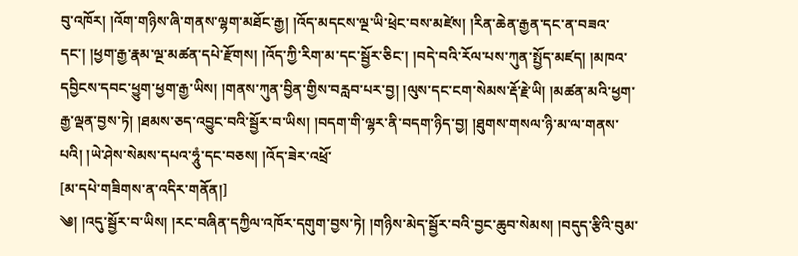བུ་འཁོར། །འོག་གཉིས་ཞི་གནས་ལྷག་མཐོང་རྒྱ། །འོད་མདངས་ལྔ་ཡི་ཕྲེང་བས་མཛེས། །རིན་ཆེན་རྒྱན་དང་ན་བཟའ་དང་། །ཕྱག་རྒྱ་རྣམ་ལྔ་མཚན་དཔེ་རྫོགས། །འོད་ཀྱི་རིག་མ་དང་སྦྱོར་ཅིང་། །བདེ་བའི་རོལ་པས་ཀུན་སྤྱོད་མཛད། །མཁའ་དབྱིངས་དབང་ཕྱུག་ཕྱག་རྒྱ་ཡིས། །གནས་ཀུན་བྱིན་གྱིས་བརླབ་པར་བྱ། །ལུས་དང་ངག་སེམས་རྡོ་རྗེ་ཡི། །མཚན་མའི་ཕྱག་རྒྱ་ལྡན་བྱས་ཏེ། །ཐམས་ཅད་འབྱུང་བའི་སྦྱོར་བ་ཡིས། །བདག་གི་ལྷར་ནི་བདག་ཉིད་བྱ། །ཐུགས་གསལ་ཉི་མ་ལ་གནས་པའི། །ཡེ་ཤེས་སེམས་དཔའ་ཧཱུཾ་དང་བཅས། །འོད་ཟེར་འཕྲོ་
[མ་དཔེ་གཟིགས་ན་འདིར་གནོན།]
༄། །འདུ་སྦྱོར་བ་ཡིས། །རང་བཞིན་དཀྱིལ་འཁོར་དགུག་བྱས་ཏེ། །གཉིས་མེད་སྦྱོར་བའི་བྱང་ཆུབ་སེམས། །བདུད་རྩིའི་བུམ་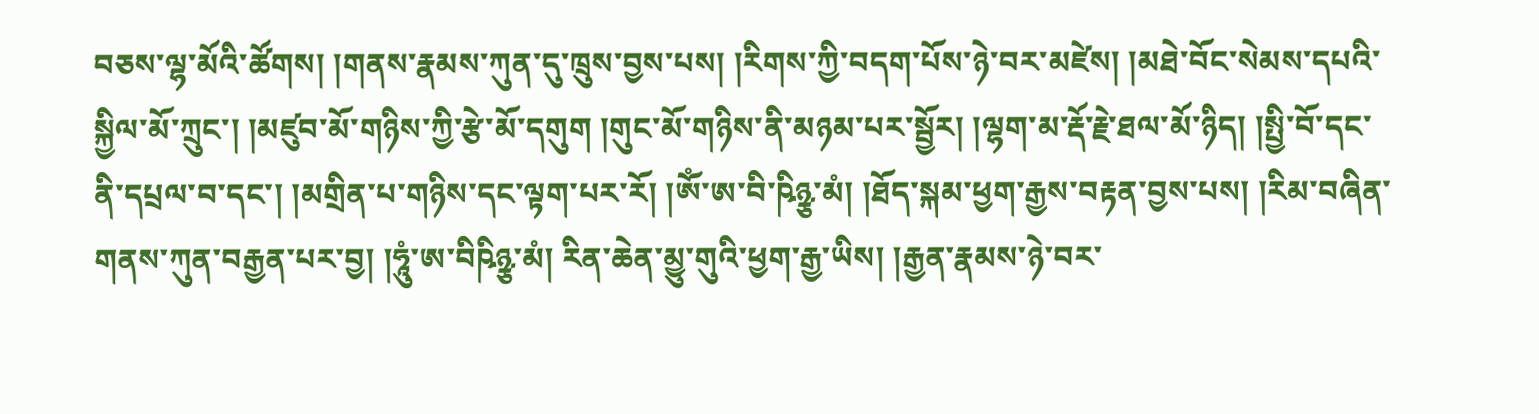བཅས་ལྷ་མོའི་ཚོགས། །གནས་རྣམས་ཀུན་དུ་ཁྲུས་བྱས་པས། །རིགས་ཀྱི་བདག་པོས་ཉེ་བར་མཛེས། །མཐེ་བོང་སེམས་དཔའི་སྐྱིལ་མོ་ཀྲུང་། །མཛུབ་མོ་གཉིས་ཀྱི་རྩེ་མོ་དགུག །གུང་མོ་གཉིས་ནི་མཉམ་པར་སྦྱོར། །ལྷག་མ་རྡོ་རྗེ་ཐལ་མོ་ཉིད། །སྤྱི་བོ་དང་ནི་དཔྲལ་བ་དང་། །མགྲིན་པ་གཉིས་དང་ལྟག་པར་རོ། །ཨོཾ་ཨ་བི་ཥིཉྩ་མཾ། །ཐོད་སྐམ་ཕྱག་རྒྱས་བརྟན་བྱས་པས། །རིམ་བཞིན་གནས་ཀུན་བརྒྱན་པར་བྱ། །ཧཱུཾ་ཨ་བིཥིཉྩ་མཾ། རིན་ཆེན་མྱུ་གུའི་ཕྱག་རྒྱ་ཡིས། །རྒྱན་རྣམས་ཉེ་བར་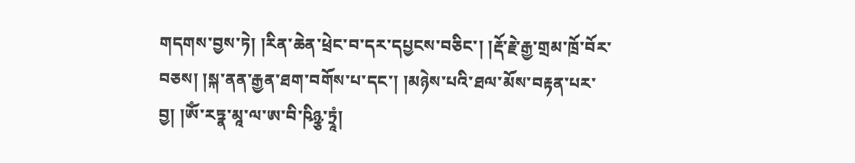གདགས་བྱས་ཏེ། །རིན་ཆེན་ཕྲེང་བ་དར་དཔྱངས་བཅིང་། །རྡོ་རྗེ་རྒྱ་གྲམ་ཁྲོ་བོར་བཅས། །སྐ་ནན་རྒྱན་ཐག་བགོས་པ་དང་། །མཉེས་པའི་ཐལ་མོས་བརྟན་པར་བྱ། །ཨོཾ་རཏྣ་མཱ་ལ་ཨ་བི་ཥིཉྩ་ཏྲཱཾ།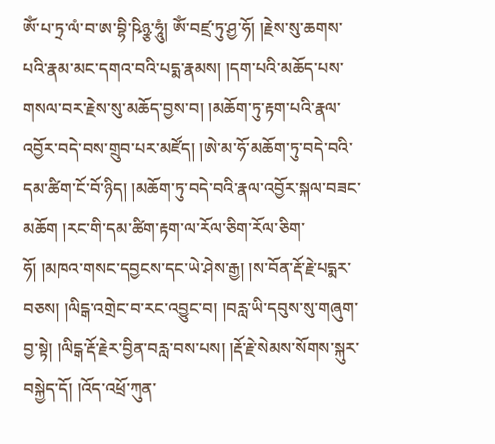ཨོཾ་པ་ཏྲ་ལཾ་བ་ཨ་བྷི་ཥིཉྩ་ཧཱུཾ། ཨོཾ་བཛྲ་ཏུ་ཤྱ་ཧོ། །རྗེས་སུ་ཆགས་པའི་རྣམ་མང་དགའ་བའི་པདྨ་རྣམས། །དག་པའི་མཆོད་པས་གསལ་བར་རྗེས་སུ་མཆོད་བྱས་བ། །མཆོག་ཏུ་རྟག་པའི་རྣལ་འབྱོར་བདེ་བས་གྲུབ་པར་མཛོད། །ཨེ་མ་ཧོ་མཆོག་ཏུ་བདེ་བའི་དམ་ཚིག་ངོ་བོ་ཉིད། །མཆོག་ཏུ་བདེ་བའི་རྣལ་འབྱོར་སྐལ་བཟང་མཆོག །རང་གི་དམ་ཚིག་རྟག་ལ་རོལ་ཅིག་རོལ་ཅིག་ཧོ། །མཁའ་གསང་དབྱངས་དང་ཡེ་ཤེས་རྒྱ། །ས་བོན་རྡོ་རྗེ་པདྨར་བཅས། །ལིངྒ་འགྲེང་བ་རང་འབྱུང་བ། །བརླ་ཡི་དབུས་སུ་གཞུག་བྱ་སྟེ། །ལིངྒ་རྡོ་རྗེར་བྱིན་བརླ་བས་པས། །རྡོ་རྗེ་སེམས་སོགས་སྐུར་བསྐྱེད་དོ། །འོད་འཕྲོ་ཀུན་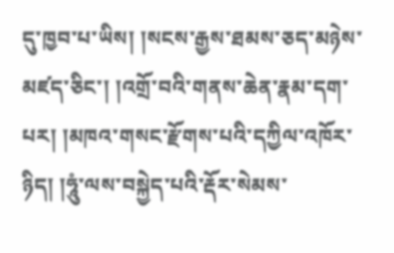དུ་ཁྱབ་པ་ཡིས། །སངས་རྒྱས་ཐམས་ཅད་མཉེས་མཛད་ཅིང་། །འགྲོ་བའི་གནས་ཆེན་རྣམ་དག་པར། །མཁའ་གསང་རྫོགས་པའི་དཀྱིལ་འཁོར་ཉིད། །ཧཱུཾ་ལས་བསྐྱེད་པའི་རྡོར་སེམས་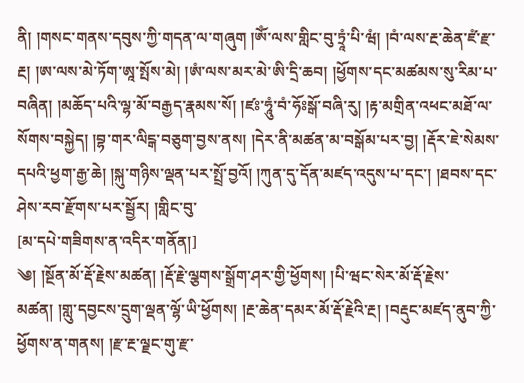ནི། །གསང་གནས་དབུས་ཀྱི་གདན་ལ་གཞུག །ཨོཾ་ལས་གླིང་བུ་ཏྲཱཾ་པི་ཝཾ། །བཾ་ལས་རྔ་ཆེན་ཛཾ་རྫ་རྔ། །ཨ་ལས་མེ་ཏོག་ཨཱ་སྤོས་མེ། །ཨཾ་ལས་མར་མེ་ཨི་དྲི་ཆབ། །ཕྱོགས་དང་མཚམས་སུ་རིམ་པ་བཞིན། །མཆོད་པའི་ལྷ་མོ་བརྒྱད་རྣམས་སོ། །ཛཿ་ཧཱུཾ་བཾ་ཧོཿསྒོ་བཞི་རུ། །རྟ་མགྲིན་འཕང་མཐོ་ལ་སོགས་བསྐྱེད། །བྷ་གར་ལིངྒ་བཅུག་བྱས་ནས། །དེར་ནི་མཚན་མ་བསྒོམ་པར་བྱ། །རྡོར་ཇེ་སེམས་དཔའི་ཕྱག་རྒྱ་ཆེ། །སྐུ་གཉིས་ལྡན་པར་སྤྲོ་བྱའོ། །ཀུན་དུ་དོན་མཛད་འདུས་པ་དང་། །ཐབས་དང་ཤེས་རབ་རྫོགས་པར་སྦྱོར། །གླིང་བུ་
[མ་དཔེ་གཟིགས་ན་འདིར་གནོན།]
༄། །སྔོན་མོ་རྡོ་རྗེས་མཚན། །རྡོ་རྗེ་ལྕགས་སྒྲོག་ཤར་གྱི་ཕྱོགས། །པི་ཝང་སེར་མོ་རྡོ་རྗེས་མཚན། །གླུ་དབྱངས་དྲུག་ལྡན་ལྷོ་ཡི་ཕྱོགས། །རྔ་ཆེན་དམར་མོ་རྡོ་རྗེའི་རྔ། །བརྡུང་མཛད་ནུབ་ཀྱི་ཕྱོགས་ན་གནས། །རྫ་རྔ་ལྗང་གུ་རྫ་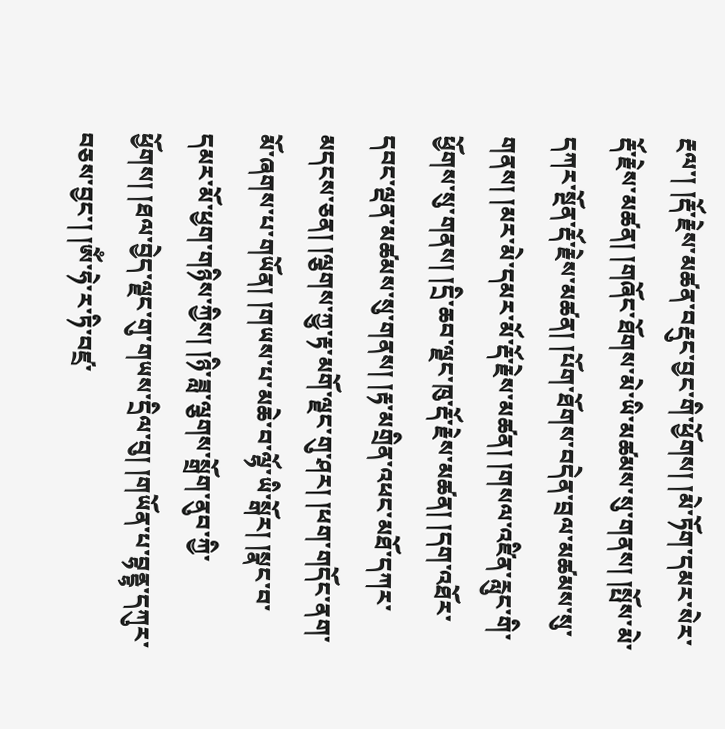རྔལ་། །རྡོ་རྗེས་མཚན་བརྡུང་བྱང་གི་ཕྱོགས། །མེ་ཏོག་དམར་སེར་རྡོ་རྗེས་མཚན། །གཞོང་ཐོགས་མེ་ཡི་མཚམས་སུ་གནས། །སྤོས་མེ་དཀར་སྔོན་རྡོ་རྗེས་མཚན། །པོག་ཐོགས་བདེན་བྲལ་མཚམས་སུ་གནས། །མར་མེ་དམར་མོ་རྡོ་རྗེས་མཚན། །གསལ་འཛིན་རླུང་གི་ཕྱོགས་སུ་གནས། །དྲི་ཆབ་ལྗང་ཁུ་རྡོ་རྗེས་མཚན། །དག་འཐོར་དབང་ལྡན་མཚམས་སུ་གནས། །རྟ་མགྲིན་འཕང་མཐོ་དཀར་མདངས་ཅན། །ལྕགས་ཀྱུ་རྟ་མགོ་ལྗང་གུ་ཤར། །ཕག་གདོང་ནག་མོ་ཞགས་པ་གཡོན། །གཡས་པ་མཆེ་བ་ལྷོ་ཡི་སྒོར། །སྣང་བ་དམར་མོ་ཕྱག་གཉིས་ཀྱིས། །ཉི་ཟླ་ལྕགས་སྒྲོག་ནུབ་ཀྱི་ཕྱོགས། །ཐལ་བྱེད་ལྗང་གུ་གཡས་དྲིལ་བུ། །གཡོན་པ་བྷནྡྷ་དཀུར་བཅས་བྱང་། །ཨོཾ་ཧེ་ར་ཏི་བཛྲ་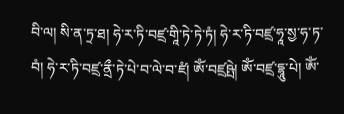བི་ལ། སི་ན་ཏྲ་ཐ། ཧེ་ར་ཏི་བཛྲ་གཱི་ཏེ་ཏེ་ཏཾ། ཧེ་ར་ཏི་བཛྲ་ཧཱ་སྱ་ཧ་ཏ་བཾ། ཧེ་ར་ཏི་བཛྲ་ནྲྀ་ཏེ་པེ་བ་ལེ་བ་ཛཾ། ཨོཾ་བཛྲཥྤེ། ཨོཾ་བཛྲ་དྷཱུ་པེ། ཨོཾ་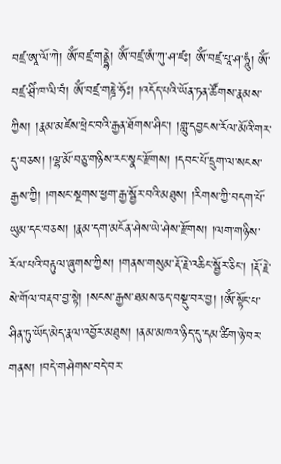བཛྲ་ཨཱ་ལོ་ཀེ། ཨོཾ་བཛྲ་གནྡྷེ། ཨོཾ་བཛྲ་ཨཾ་ཀུ་ཤ་ཛཿ། ཨོཾ་བཛྲ་པཱ་ཤ་ཧཱུཾ། ཨོཾ་བཛྲ་ཤྲིཾ་ཁ་ལི་བཾ། ཨོཾ་བཛྲ་གཎྜེ་ཧོཿ། །འདོད་པའི་ཡོན་ཏན་ཚོགས་རྣམས་ཀྱིས། །རྣམ་མཛེས་ཕྲེང་བའི་རྒྱན་ཐོགས་ཤིང་། །གླུ་དབྱངས་རོལ་མོའི་གར་དུ་བཅས། །ལྷ་མོ་བཅུ་གཉིས་རང་སྣང་རྫོགས། །དབང་པོ་དྲུག་ལ་སངས་རྒྱས་ཀྱི། །གསང་སྔགས་ཕྱག་རྒྱ་སྦྱོར་བའི་མཐུས། །རིགས་ཀྱི་བདག་པོ་ཡུམ་དང་བཅས། །རྣམ་དག་མངོན་ཤེས་ཡེ་ཤེས་རྫོགས། །ལག་གཉིས་རོལ་པའི་བརྟུལ་ཞུགས་ཀྱིས། །གནས་གསུམ་རྡོ་རྗེ་འཆིང་སྦྱོར་ཅིང་། །རྡོ་རྗེ་སེ་གོལ་བརྡབ་བྱ་སྟེ། །སངས་རྒྱས་ཐམས་ཅད་བསྡུ་བར་བྱ། །ཨོཾ་སྟོང་པ་ཤིན་ཏུ་ཡོད་མེད་རྣལ་འབྱོར་མཐུས། །ནམ་མཁའ་ཉིད་དུ་དམ་ཚིག་ཉེ་བར་གནས། །བདེ་གཤེགས་བདེ་བར་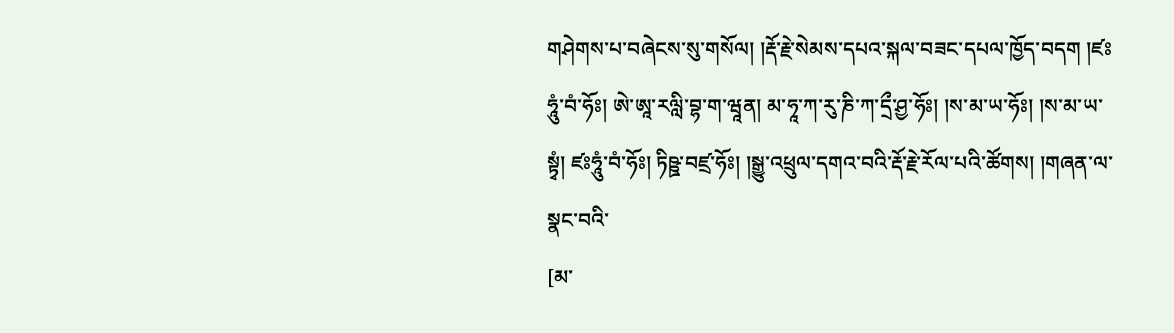གཤེགས་པ་བཞེངས་སུ་གསོལ། །རྡོ་རྗེ་སེམས་དཔའ་སྐལ་བཟང་དཔལ་ཁྱོད་བདག །ཛཿཧཱུཾ་བཾ་ཧོཿ། ཨེ་ཨཱ་རལླི་བྷ་ག་ཝཱན། མ་ཧཱ་ཀ་རུ་ཎི་ཀ་དྲྀ་ཤྱ་ཧོཿ། །ས་མ་ཡ་ཧོཿ། །ས་མ་ཡ་སྟྭཾ། ཛཿཧཱུཾ་བཾ་ཧོཿ། ཏིཥྛ་བཛྲ་ཧོཿ། །སྒྱུ་འཕྲུལ་དགའ་བའི་རྡོ་རྗེ་རོལ་པའི་ཚོགས། །གཞན་ལ་སྣང་བའི་
[མ་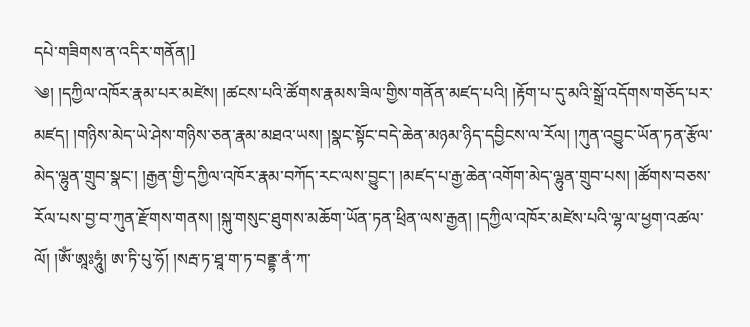དཔེ་གཟིགས་ན་འདིར་གནོན།]
༄། །དཀྱིལ་འཁོར་རྣམ་པར་མཛེས། །ཚངས་པའི་ཚོགས་རྣམས་ཟིལ་གྱིས་གནོན་མཛད་པའི། །རྟོག་པ་དུ་མའི་སྒྲོ་འདོགས་གཅོད་པར་མཛད། །གཉིས་མེད་ཡེ་ཤེས་གཉིས་ཅན་རྣམ་མཐའ་ཡས། །སྣང་སྟོང་བདེ་ཆེན་མཉམ་ཉིད་དབྱིངས་ལ་རོལ། །ཀུན་འབྱུང་ཡོན་ཏན་རྩོལ་མེད་ལྷུན་གྲུབ་སྣང་། །རྒྱན་གྱི་དཀྱིལ་འཁོར་རྣམ་བཀོད་རང་ལས་བྱུང་། །མཛད་པ་རྒྱ་ཆེན་འགོག་མེད་ལྷུན་གྲུབ་པས། །ཚོགས་བཅས་རོལ་པས་བྱ་བ་ཀུན་རྫོགས་གནས། །སྐུ་གསུང་ཐུགས་མཆོག་ཡོན་ཏན་ཕྲིན་ལས་རྒྱན། །དཀྱིལ་འཁོར་མཛེས་པའི་ལྷ་ལ་ཕྱག་འཚལ་ལོ། །ཨོཾ་ཨཱཿཧཱུཾ། ཨ་ཏི་པུ་ཧོ། །སརྦ་ཏ་ཐཱ་ག་ཏ་བནྡྷ་ནཾ་ཀ་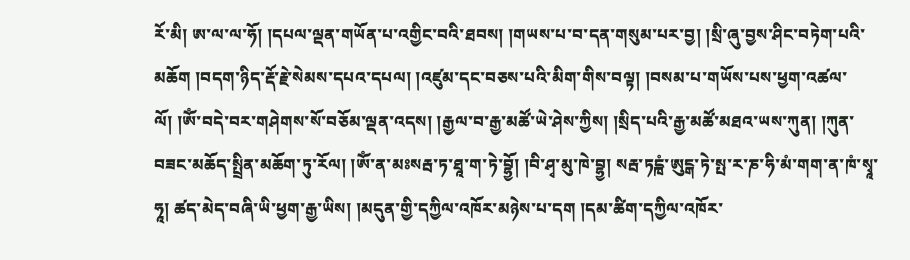རོ་མི། ཨ་ལ་ལ་ཧོ། །དཔལ་ལྡན་གཡོན་པ་འགྱིང་བའི་ཐབས། །གཡས་པ་བ་དན་གསུམ་པར་བྱ། །སྲི་ཞུ་བྱས་ཤིང་བཏེག་པའི་མཆོག །བདག་ཉིད་རྡོ་རྗེ་སེམས་དཔའ་དཔལ། །འཛུམ་དང་བཅས་པའི་མིག་གིས་བལྟ། །བསམ་པ་གཡོས་པས་ཕྱག་འཚལ་ལོ། །ཨོཾ་བདེ་བར་གཤེགས་སོ་བཅོམ་ལྡན་འདས། །རྒྱལ་བ་རྒྱ་མཚོ་ཡེ་ཤེས་ཀྱིས། །སྲིད་པའི་རྒྱ་མཚོ་མཐའ་ཡས་ཀུན། །ཀུན་བཟང་མཆོད་སྤྲིན་མཆོག་ཏུ་རོལ། །ཨོཾ་ན་མཿསརྦ་ཏ་ཐཱ་ག་ཏེ་བྷྱོ། །བི་ཤྭ་མུ་ཁེ་བྷྱ། སརྦ་ཏདྑཾ་ཨུངྒ་ཏེ་སྤ་ར་ཎ་ཧི་མཾ་གག་ན་ཁཾ་སྭཱ་ཧཱ། ཚད་མེད་བཞི་ཡི་ཕྱག་རྒྱ་ཡིས། །མདུན་གྱི་དཀྱིལ་འཁོར་མཉེས་པ་དག །དམ་ཚིག་དཀྱིལ་འཁོར་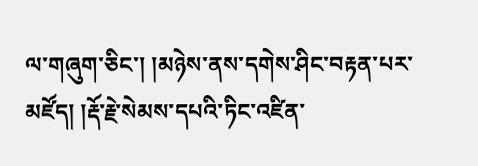ལ་གཞུག་ཅིང་། །མཉེས་ནས་དགེས་ཤིང་བརྟན་པར་མཛོད། །རྡོ་རྗེ་སེམས་དཔའི་ཏིང་འཛིན་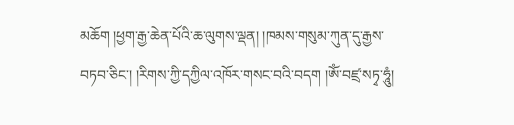མཆོག །ཕྱག་རྒྱ་ཆེན་པོའི་ཆ་ལུགས་ལྡན། །ཁམས་གསུམ་ཀུན་དུ་རྒྱས་བཏབ་ཅིང་། །རིགས་ཀྱི་དཀྱིལ་འཁོར་གསང་བའི་བདག །ཨོཾ་བཛྲ་སཏྭ་ཧཱུཾ།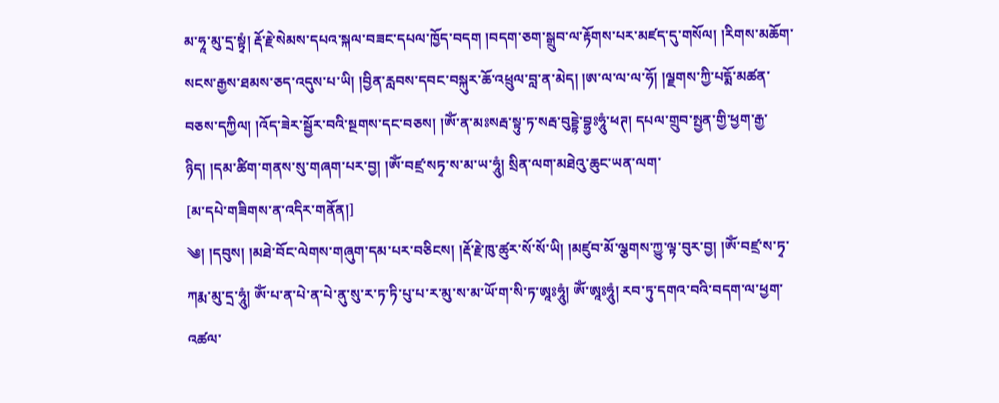མ་ཧཱ་མུ་དྲ་སྟྭཾ། རྡོ་རྗེ་སེམས་དཔའ་སྐལ་བཟང་དཔལ་ཁྱོད་བདག །བདག་ཅག་སྒྲུབ་ལ་རྟོགས་པར་མཛད་དུ་གསོལ། །རིགས་མཆོག་སངས་རྒྱས་ཐམས་ཅད་འདུས་པ་ཡི། །བྱིན་རླབས་དབང་བསྐུར་ཆོ་འཕྲུལ་བླ་ན་མེད། །ཨ་ལ་ལ་ལ་ཧོ། །ལྗགས་ཀྱི་པདྨོ་མཚན་བཅས་དཀྱིལ། །འོད་ཟེར་སྦྱོར་བའི་སྔགས་དང་བཅས། །ཨོཾ་ན་མཿསརྦ་སྟུ་ཏ་སརྦ་བུདྡྷེ་བྷྱཿཧཱུཾ་ཕཊ། དཔལ་གྲུབ་སྤྱན་གྱི་ཕྱག་རྒྱ་ཉིད། །དམ་ཚིག་གནས་སུ་གཞག་པར་བྱ། །ཨོཾ་བཛྲ་སཏྭ་ས་མ་ཡ་ཧཱུཾ། སྲིན་ལག་མཐེའུ་ཆུང་ཡན་ལག་
[མ་དཔེ་གཟིགས་ན་འདིར་གནོན།]
༄། །དབུས། །མཐེ་བོང་ལེགས་གཞུག་དམ་པར་བཅིངས། །རྡོ་རྗེ་ཁུ་ཚུར་སོ་སོ་ཡི། །མཛུབ་མོ་ལྕགས་ཀྱུ་ལྟ་བུར་བྱ། །ཨོཾ་བཛྲ་ས་ཏྭ་ཀརྨ་མུ་དྲ་ཧཱུཾ། ཨོཾ་པ་ན་པེ་ན་པེ་ནུ་སུ་ར་ཏ་ཏི་པུ་པ་ར་མུ་ས་མ་ཡོ་ག་སི་ཏ་ཨཱཿཧཱུཾ། ཨོཾ་ཨཱཿཧཱུཾ། རབ་ཏུ་དགའ་བའི་བདག་ལ་ཕྱག་འཚལ་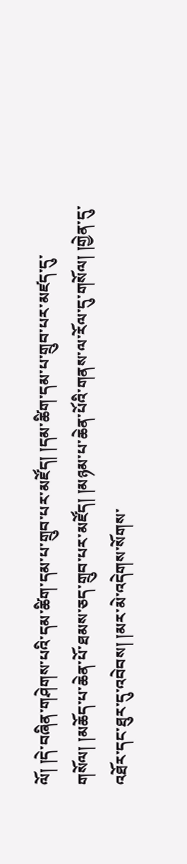ལོ། །དེ་བཞིན་གཤེགས་པའི་དམ་ཚིག་དམ་པ་གྲུབ་པར་མཛོད། །དམ་ཚིག་དམ་པ་གྲུབ་པར་མཛད་དུ་གསོལ། །མཆོད་པ་ཆེན་པོ་ཐམས་ཅད་གྲུབ་པར་མཛོད། །མཉམ་པ་ཆེན་པོའི་གནས་ལ་རོལ་དུ་གསོལ། །གྱེན་དུ་འཐོར་དང་ཐུར་དུ་འབེབས། །མར་མེ་འདེགས་སོགས་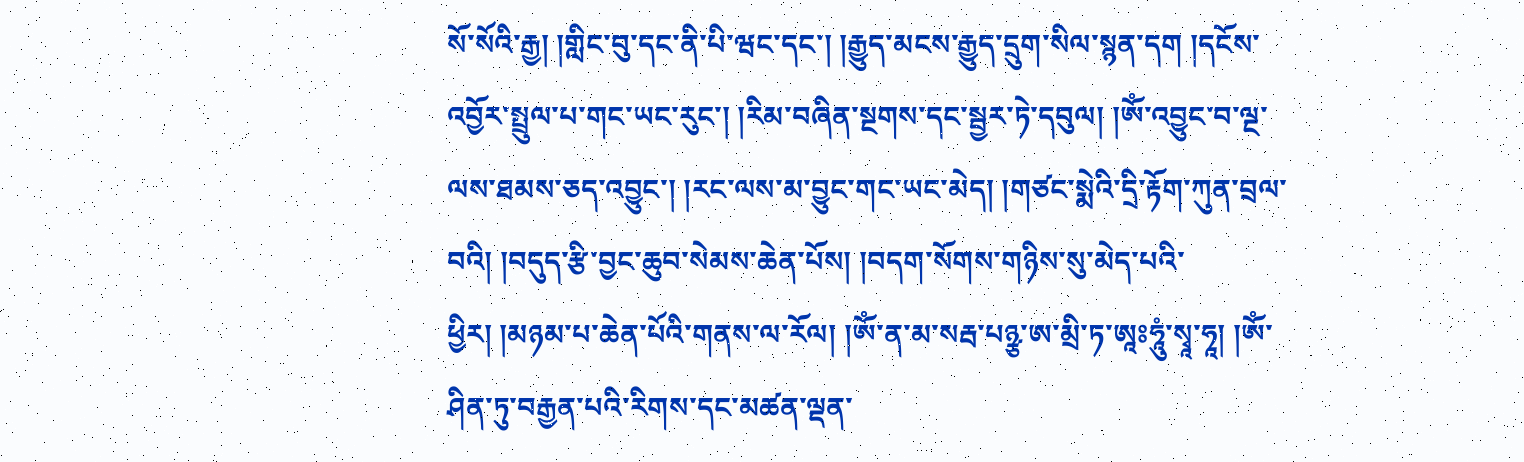སོ་སོའི་རྒྱ། །གླིང་བུ་དང་ནི་པི་ཝང་དང་། །རྒྱུད་མངས་རྒྱུད་དྲུག་སིལ་སྙན་དག །དངོས་འབྱོར་སྤྲུལ་པ་གང་ཡང་རུང་། །རིམ་བཞིན་སྔགས་དང་སྦྱར་ཏེ་དབུལ། །ཨོཾ་འབྱུང་བ་ལྔ་ལས་ཐམས་ཅད་འབྱུང་། །རང་ལས་མ་བྱུང་གང་ཡང་མེད། །གཙང་སྨེའི་དྲི་རྟོག་ཀུན་བྲལ་བའི། །བདུད་རྩི་བྱང་ཆུབ་སེམས་ཆེན་པོས། །བདག་སོགས་གཉིས་སུ་མེད་པའི་ཕྱིར། །མཉམ་པ་ཆེན་པོའི་གནས་ལ་རོལ། །ཨོཾ་ན་མ་སརྦ་པཉྩ་ཨ་མྲི་ཏ་ཨཱཿཧཱུཾ་སྭཱ་ཧཱ། །ཨོཾ་ཤིན་ཏུ་བརྒྱན་པའི་རིགས་དང་མཚན་ལྡན་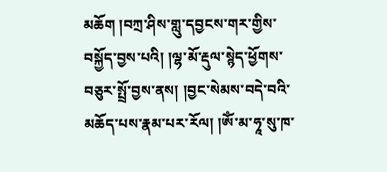མཆོག །བཀྲ་ཤིས་གླུ་དབྱངས་གར་གྱིས་བསྐྱོད་བྱས་པའི། །ལྷ་མོ་རྡུལ་སྙེད་ཕྱོགས་བཅུར་སྤྲོ་བྱས་ནས། །བྱང་སེམས་བདེ་བའི་མཆོད་པས་རྣམ་པར་རོལ། །ཨོཾ་མ་ཧཱ་སུ་ཁ་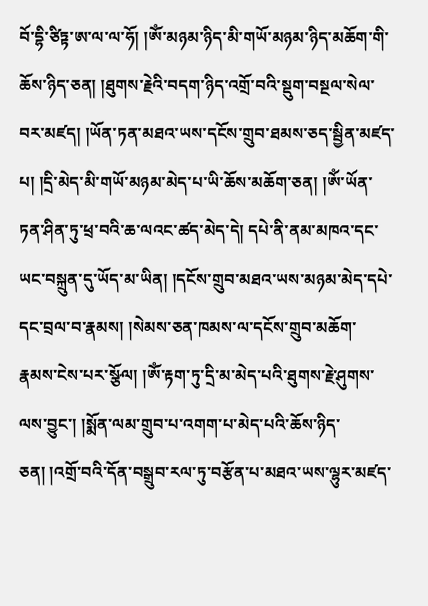བོ་དྷི་ཙིཏྟ་ཨ་ལ་ལ་ཧོ། །ཨོཾ་མཉམ་ཉིད་མི་གཡོ་མཉམ་ཉིད་མཆོག་གི་ཆོས་ཉིད་ཅན། །ཐུགས་རྗེའི་བདག་ཉིད་འགྲོ་བའི་སྡུག་བསྔལ་སེལ་བར་མཛད། །ཡོན་ཏན་མཐའ་ཡས་དངོས་གྲུབ་ཐམས་ཅད་སྦྱིན་མཛད་པ། །དྲི་མེད་མི་གཡོ་མཉམ་མེད་པ་ཡི་ཆོས་མཆོག་ཅན། །ཨོཾ་ཡོན་ཏན་ཤིན་ཏུ་ཕྲ་བའི་ཆ་ལའང་ཚད་མེད་དེ། དཔེ་ནི་ནམ་མཁའ་དང་ཡང་བསྐྲུན་དུ་ཡོད་མ་ཡིན། །དངོས་གྲུབ་མཐའ་ཡས་མཉམ་མེད་དཔེ་དང་བྲལ་བ་རྣམས། །སེམས་ཅན་ཁམས་ལ་དངོས་གྲུབ་མཆོག་རྣམས་ངེས་པར་སྩོལ། །ཨོཾ་རྟག་ཏུ་དྲི་མ་མེད་པའི་ཐུགས་རྗེ་ཤུགས་ལས་བྱུང་། །སྨོན་ལམ་གྲུབ་པ་འགག་པ་མེད་པའི་ཆོས་ཉིད་ཅན། །འགྲོ་བའི་དོན་བསྒྲུབ་རལ་ཏུ་བརྩོན་པ་མཐའ་ཡས་ལྷུར་མཛད་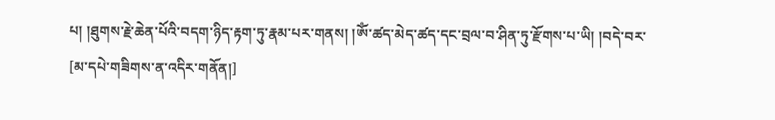པ། །ཐུགས་རྗེ་ཆེན་པོའི་བདག་ཉིད་རྟག་ཏུ་རྣམ་པར་གནས། །ཨོཾ་ཚད་མེད་ཚད་དང་བྲལ་བ་ཤིན་ཏུ་རྫོགས་པ་ཡི། །བདེ་བར་
[མ་དཔེ་གཟིགས་ན་འདིར་གནོན།]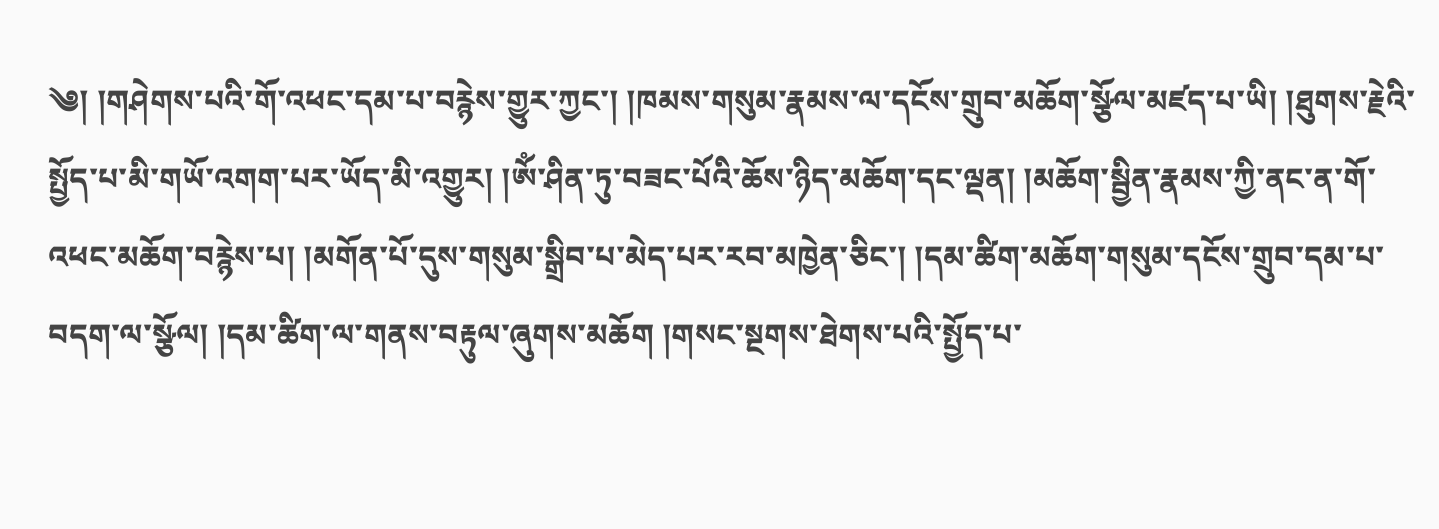༄། །གཤེགས་པའི་གོ་འཕང་དམ་པ་བརྙེས་གྱུར་ཀྱང་། །ཁམས་གསུམ་རྣམས་ལ་དངོས་གྲུབ་མཆོག་སྩོལ་མཛད་པ་ཡི། །ཐུགས་རྗེའི་སྤྱོད་པ་མི་གཡོ་འགག་པར་ཡོད་མི་འགྱུར། །ཨོཾ་ཤིན་ཏུ་བཟང་པོའི་ཆོས་ཉིད་མཆོག་དང་ལྡན། །མཆོག་སྦྱིན་རྣམས་ཀྱི་ནང་ན་གོ་འཕང་མཆོག་བརྙེས་པ། །མགོན་པོ་དུས་གསུམ་སྒྲིབ་པ་མེད་པར་རབ་མཁྱེན་ཅིང་། །དམ་ཚིག་མཆོག་གསུམ་དངོས་གྲུབ་དམ་པ་བདག་ལ་སྩོལ། །དམ་ཚིག་ལ་གནས་བརྟུལ་ཞུགས་མཆོག །གསང་སྔགས་ཐེགས་པའི་སྤྱོད་པ་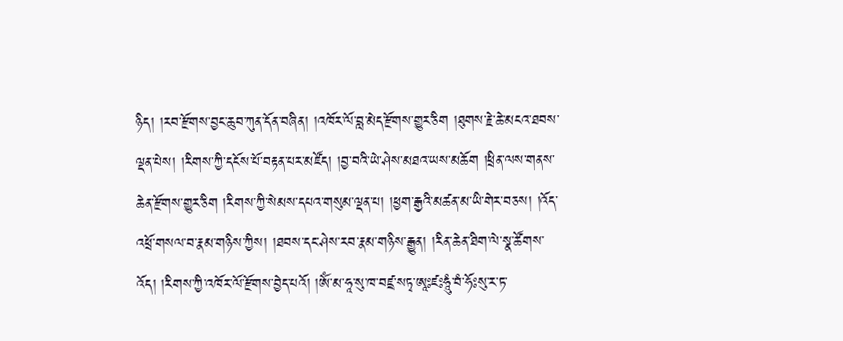ཉིད། །རབ་རྫོགས་བྱང་ཆུབ་ཀུན་དོན་བཞིན། །འཁོར་ལོ་བླ་མེད་རྫོགས་གྱུར་ཅིག །ཐུགས་རྗེ་ཆེ་མངའ་ཐབས་ལྡན་པེས། །རིགས་ཀྱི་དངོས་པོ་བརྟན་པར་མཛོད། །བྱ་བའི་ཡེ་ཤེས་མཐའ་ཡས་མཆོག །ཕྲིན་ལས་གནས་ཆེན་རྫོགས་གྱུར་ཅིག །རིགས་ཀྱི་སེམས་དཔའ་གསུམ་ལྡན་པ། །ཕྱག་རྒྱའི་མཚན་མ་ཡི་གེར་བཅས། །འོད་འཕྲོ་གསལ་བ་རྣམ་གཉིས་ཀྱིས། །ཐབས་དང་ཤེས་རབ་རྣམ་གཉིས་རྒྱུན། །རིན་ཆེན་ཐིག་ལེ་སྣ་ཚོགས་འོད། །རིགས་ཀྱི་འཁོར་ལོ་རྫོགས་བྱེད་པའོ། །ཨོཾ་མ་ཧཱ་སུ་ཁ་བཛྲ་སཏྭ་ཨཱཿཛཿཧཱུཾ་བཾ་ཧོཿསུ་ར་ཏ་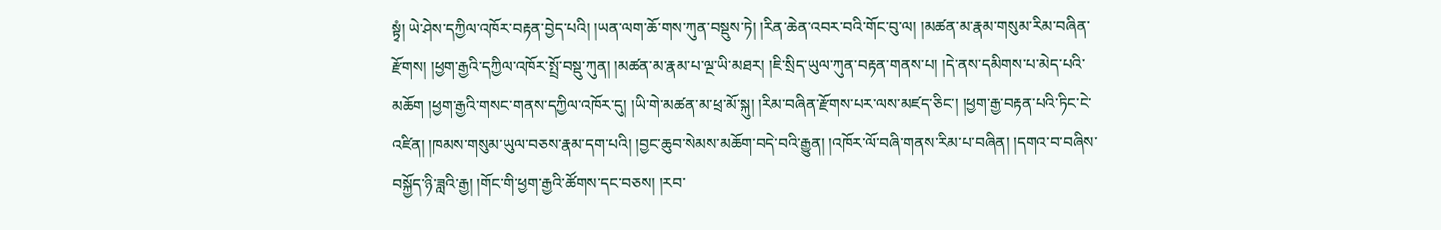སྟྭཾ། ཡེ་ཤེས་དཀྱིལ་འཁོར་བརྟན་བྱེད་པའི། །ཡན་ལག་ཆོ་གས་ཀུན་བསྡུས་ཏེ། །རིན་ཆེན་འབར་བའི་གོང་བུ་ལ། །མཚན་མ་རྣམ་གསུམ་རིམ་བཞིན་རྫོགས། །ཕྱག་རྒྱའི་དཀྱིལ་འཁོར་སྤྲོ་བསྡུ་ཀུན། །མཚན་མ་རྣམ་པ་ལྔ་ཡི་མཐར། །ཇི་སྲིད་ཡུལ་ཀུན་བརྟན་གནས་པ། །དེ་ནས་དམིགས་པ་མེད་པའི་མཆོག །ཕྱག་རྒྱའི་གསང་གནས་དཀྱིལ་འཁོར་དུ། །ཡི་གེ་མཚན་མ་ཕྲ་མོ་སྐུ། །རིམ་བཞིན་རྫོགས་པར་ལས་མཛད་ཅིང་། །ཕྱག་རྒྱ་བརྟན་པའི་ཏིང་ངེ་འཛིན། །ཁམས་གསུམ་ཡུལ་བཅས་རྣམ་དག་པའི། །བྱང་ཆུབ་སེམས་མཆོག་བདེ་བའི་རྒྱུན། །འཁོར་ལོ་བཞི་གནས་རིམ་པ་བཞིན། །དགའ་བ་བཞིས་བསྐྱོད་ཉི་ཟླའི་རྒྱ། །གོང་གི་ཕྱག་རྒྱའི་ཚོགས་དང་བཅས། །རབ་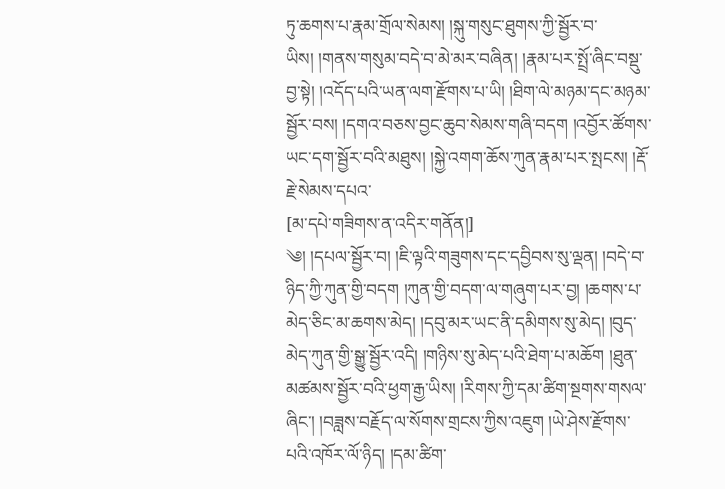ཏུ་ཆགས་པ་རྣམ་གྲོལ་སེམས། །སྐུ་གསུང་ཐུགས་ཀྱི་སྦྱོར་བ་ཡིས། །གནས་གསུམ་བདེ་བ་མེ་མར་བཞིན། །རྣམ་པར་སྤྲོ་ཞིང་བསྡུ་བྱ་སྟེ། །འདོད་པའི་ཡན་ལག་རྫོགས་པ་ཡི། །ཐིག་ལེ་མཉམ་དང་མཉམ་སྦྱོར་བས། །དགའ་བཅས་བྱང་ཆུབ་སེམས་གཞི་བདག །འབྱོར་ཚོགས་ཡང་དག་སྦྱོར་བའི་མཐུས། །སྐྱེ་འགག་ཆོས་ཀུན་རྣམ་པར་སྤངས། །རྡོ་རྗེ་སེམས་དཔའ་
[མ་དཔེ་གཟིགས་ན་འདིར་གནོན།]
༄། །དཔལ་སྦྱོར་བ། །ཇི་ལྟའི་གཟུགས་དང་དབྱིབས་སུ་ལྡན། །བདེ་བ་ཉིད་ཀྱི་ཀུན་གྱི་བདག །ཀུན་གྱི་བདག་ལ་གཞུག་པར་བྱ། །ཆགས་པ་མེད་ཅིང་མ་ཆགས་མེད། །དབུ་མར་ཡང་ནི་དམིགས་སུ་མེད། །བུད་མེད་ཀུན་གྱི་སྒྱུ་སྦྱོར་འདི། །གཉིས་སུ་མེད་པའི་ཐེག་པ་མཆོག །ཐུན་མཚམས་སྦྱོར་བའི་ཕྱག་རྒྱ་ཡིས། །རིགས་ཀྱི་དམ་ཚིག་སྔགས་གསལ་ཞིང་། །བཟླས་བརྗོད་ལ་སོགས་གྲངས་ཀྱིས་འཇུག །ཡེ་ཤེས་རྫོགས་པའི་འཁོར་ལོ་ཉིད། །དམ་ཚིག་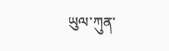ཡུལ་ཀུན་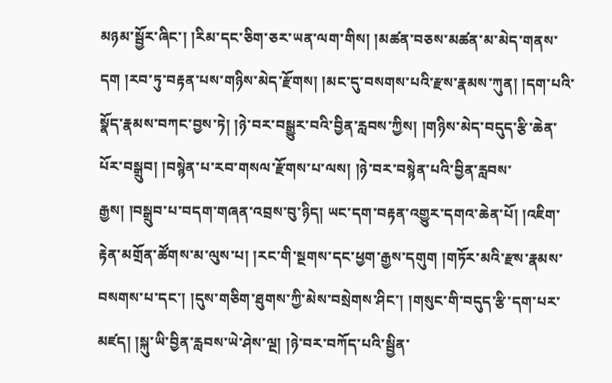མཉམ་སྦྱོར་ཞིང་། །རིམ་དང་ཅིག་ཅར་ཡན་ལག་གིས། །མཚན་བཅས་མཚན་མ་མེད་གནས་དག །རབ་ཏུ་བརྟན་པས་གཉིས་མེད་རྫོགས། །མང་དུ་བསགས་པའི་རྫས་རྣམས་ཀུན། །དག་པའི་སྣོད་རྣམས་བཀང་བྱས་ཏེ། །ཉེ་བར་བསྒྱུར་བའི་བྱིན་རླབས་ཀྱིས། །གཉིས་མེད་བདུད་རྩི་ཆེན་པོར་བསྒྲུབ། །བསྙེན་པ་རབ་གསལ་རྫོགས་པ་ལས། །ཉེ་བར་བསྙེན་པའི་བྱིན་རླབས་རྒྱས། །བསྒྲུབ་པ་བདག་གཞན་འབྲས་བུ་ཉིད། ཡང་དག་བརྟན་འགྱུར་དགའ་ཆེན་པོ། །འཇིག་རྟེན་མགྲོན་ཚོགས་མ་ལུས་པ། །རང་གི་སྔགས་དང་ཕྱག་རྒྱས་དགུག །གཏོར་མའི་རྫས་རྣམས་བསགས་པ་དང་། །དུས་གཅིག་ཐུགས་ཀྱི་མེས་བསྲེགས་ཤིང་། །གསུང་གི་བདུད་རྩི་དག་པར་མཛད། །སྐུ་ཡི་བྱིན་རླབས་ཡེ་ཤེས་ལྔ། །ཉེ་བར་བཀོད་པའི་སྦྱིན་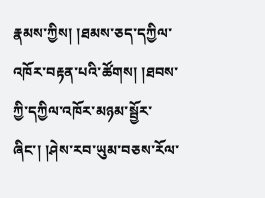རྣམས་ཀྱིས། །ཐམས་ཅད་དཀྱིལ་འཁོར་བརྟན་པའི་ཚོགས། །ཐབས་ཀྱི་དཀྱིལ་འཁོར་མཉམ་སྦྱོར་ཞིང་། །ཤེས་རབ་ཡུམ་བཅས་རོལ་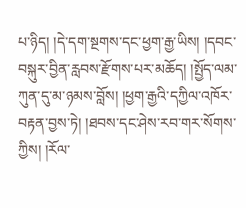པ་ཉིད། །དེ་དག་སྔགས་དང་ཕྱག་རྒྱ་ཡིས། །དབང་བསྐུར་བྱིན་རླབས་རྫོགས་པར་མཆོད། །སྤྱོད་ལམ་ཀུན་དུ་མ་ཉམས་བློས། །ཕྱག་རྒྱའི་དཀྱིལ་འཁོར་བརྟན་བྱས་ཏེ། །ཐབས་དང་ཤེས་རབ་གར་སོགས་ཀྱིས། །རོལ་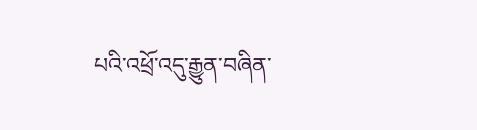པའི་འཕྲོ་འདུ་རྒྱུན་བཞིན་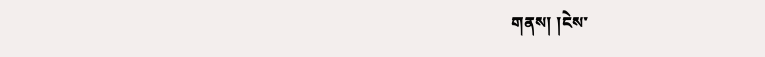གནས། །ངེས་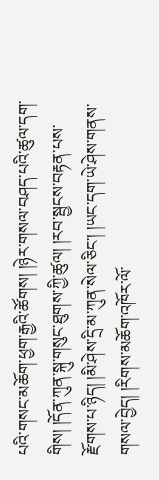པའི་གསང་མཆོག་ཕྱག་རྒྱའི་ཚོགས། །ཉེར་གསལ་བཤད་པའི་ཚུལ་དག་གིས། །དོན་ཀུན་སྐུ་གསུང་ཐུགས་ཀྱི་ཚུལ། །རབ་སྦྱངས་བརྟན་པས་རྫོགས་པ་ཉིད། །མི་ཤེས་དྲི་མ་ཀུན་སེལ་ཅིང་། །ཡང་དག་ཡེ་ཤེས་གནས་གསལ་བྱེད། །རིགས་མཆོག་འཁོར་ལོ་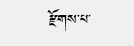རྫོགས་པ་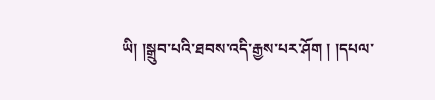ཡི། །སྒྲུབ་པའི་ཐབས་འདི་རྒྱས་པར་ཤོག ། །དཔལ་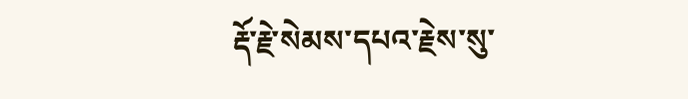རྡོ་རྗེ་སེམས་དཔའ་རྗེས་སུ་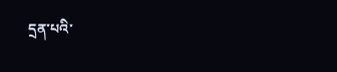དྲན་པའི་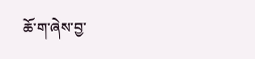ཆོ་ག་ཞེས་བྱ་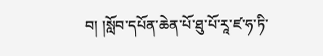བ། །སློབ་དཔོན་ཆེན་པོ་ཐུ་པོ་རཱ་ཛ་ཧ་ཏི་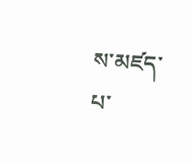ས་མཛད་པ་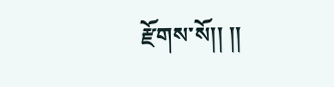རྫོགས་སོ།། །།